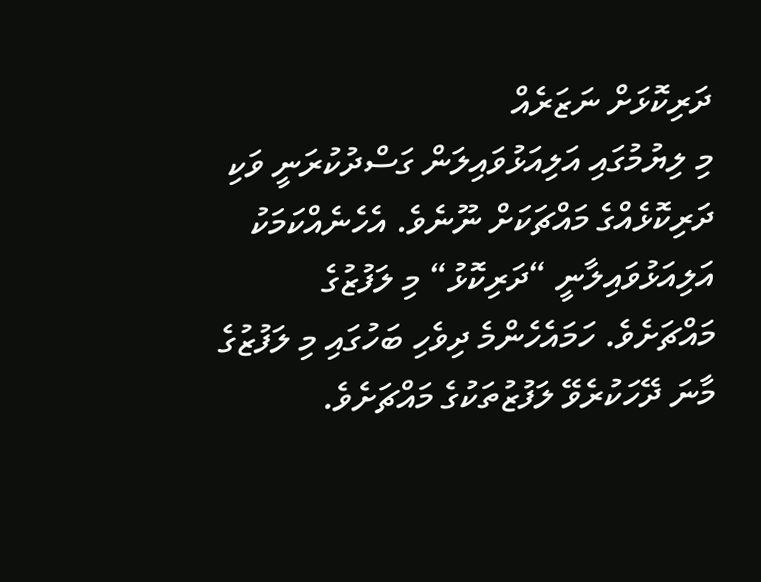ދަރިކޮޅަށް ނަޒަރެއް
މި ލިޔުމުގައި އަލިއަޅުވައިލަން ގަސްދުކުރަނީ ވަކި ދަރިކޮޅެއްގެ މައްޗަކަށް ނޫނެވެ. އެހެނެއްކަމަކު އަލިއަޅުވައިލާނީ “ދަރިކޮޅު“ މި ލަފުޒުގެ މައްޗަށެވެ. ހަމައެހެންމެ ދިވެހި ބަހުގައި މި ލަފުޒުގެ މާނަ ދޭހަކުރެވޭ ލަފުޒުތަކުގެ މައްޗަށެވެ.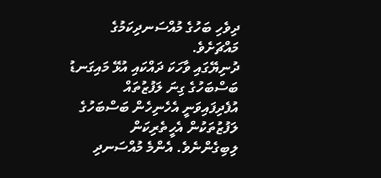ދިވެހި ބަހުގެ މުއްސަނދިކަމުގެ މައްޗަށެވެ.
ދުނިޔޭގައި ވާހަކަ ދައްކައި އުޅޭ މައިގަނޑު ބަސްބަހުގެ ގިނަ ލަފުޒުތައް އުފެދިފައިވަނީ އެހެނިހެން ބަސްބަހުގެ ލަފުޒުތަކުން އެހީތެރިކަން ލިބިގެންނެވެ. އެންމެ މުއްސަނދި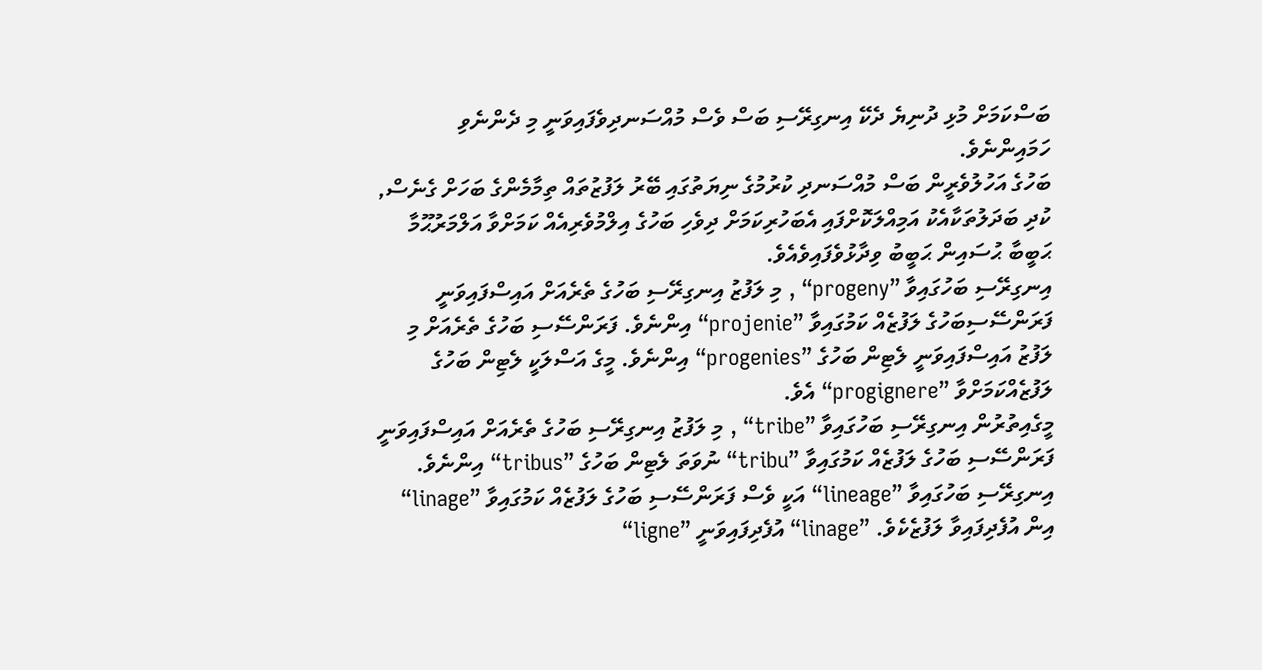ބަސްކަމަށް މުޅި ދުނިޔެ ދެކޭ އިނގިރޭސި ބަސް ވެސް މުއްސަނދިވެފައިވަނީ މި ދެންނެވި ހަމައިންނެވެ.
ބަހުގެ އަހުލުވެރީން ބަސް މުއްސަނދި ކުރުމުގެ ނިޔަތުގައި ބޭރު ލަފުޒުތައް ތިމާމެންގެ ބަހަށް ގެނެސް, ކުދި ބަދަލުތަކާއެކު އަމިއްލަކޮށްފައި އެބަހުރިކަމަށް ދިވެހި ބަހުގެ އިލްމުވެރިއެއް ކަމަށްވާ އަލްމަރުޙޫމާ ޙަބީބާ ޙުސައިން ޙަބީބު ވިދާޅުވެފައިވެއެވެ.
އިނގިރޭސި ބަހުގައިވާ ”progeny“ , މި ލަފުޒު އިނގިރޭސި ބަހުގެ ތެރެއަށް އައިސްފައިވަނީ ފަރަންސޭސިބަހުގެ ލަފުޒެއް ކަމުގައިވާ ”projenie“ އިންނެވެ. ފަރަންސޭސި ބަހުގެ ތެރެއަށް މި ލަފުޒު އައިސްފައިވަނީ ލެޓިން ބަހުގެ ”progenies“ އިންނެވެ. މީގެ އަސްލަކީ ލެޓިން ބަހުގެ ލަފުޒެއްކަމަށްވާ ”progignere“ އެވެ.
މީގެއިތުރުން އިނގިރޭސި ބަހުގައިވާ ”tribe“ , މި ލަފުޒު އިނގިރޭސި ބަހުގެ ތެރެއަށް އައިސްފައިވަނީ ފަރަންސޭސި ބަހުގެ ލަފުޒެއް ކަމުގައިވާ ”tribu“ ނުވަތަ ލެޓިން ބަހުގެ ”tribus“ އިންނެވެ. އިނގިރޭސި ބަހުގައިވާ ”lineage“ އަކީ ވެސް ފަރަންސޭސި ބަހުގެ ލަފުޒެއް ކަމުގައިވާ ”linage“ އިން އުފެދިފައިވާ ލަފުޒެކެވެ. ”linage“ އުފެދިފައިވަނީ ”ligne“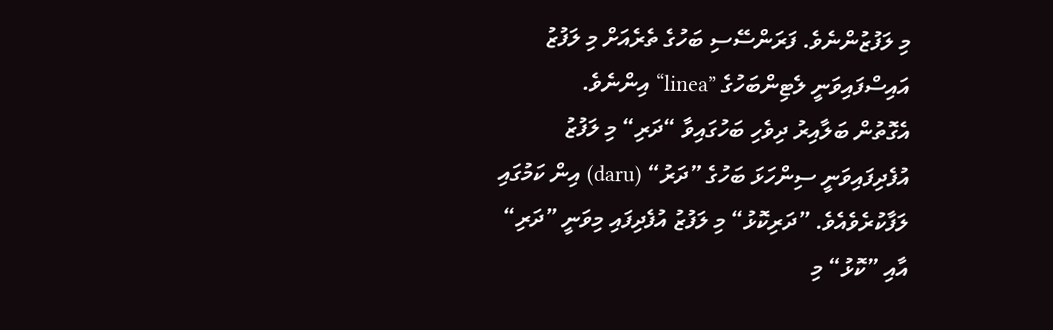މި ލަފުޒުންނެވެ. ފަރަންސޭސި ބަހުގެ ތެރެއަށް މި ލަފުޒު އައިސްފައިވަނީ ލެޓިންބަހުގެ ”linea“ އިންނެވެ.
އެގޮތުން ބަލާއިރު ދިވެހި ބަހުގައިވާ “ދަރި“ މި ލަފުޒު  އުފެދިފައިވަނީ ސިންހަޅަ ބަހުގެ ”ދަރު“ (daru) އިން ކަމުގައި ލަފާކުރެވެއެވެ. ”ދަރިކޮޅު“ މި ލަފުޒު އުފެދިފައި މިވަނީ ”ދަރި“ އާއި ”ކޮޅު“ މި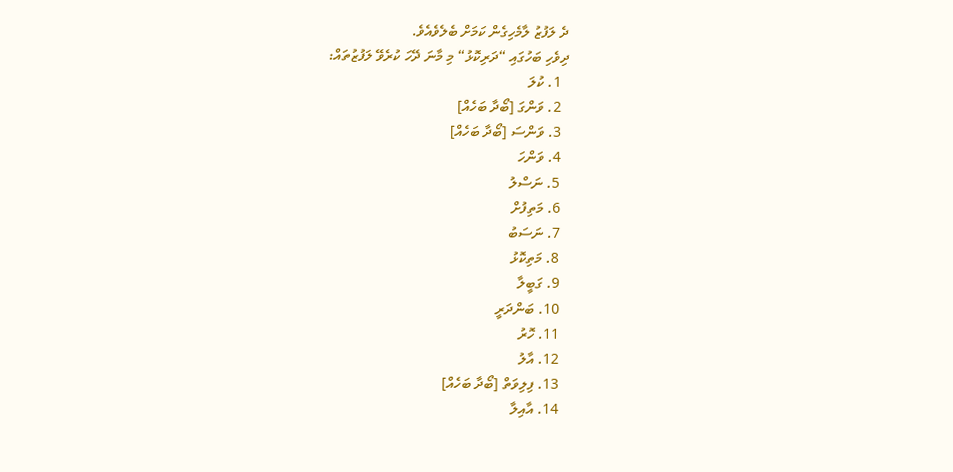ދެ ލަފުޒު ލާމެހިގެން ކަމަށް ބެލެވެއެވެ.
ދިވެހި ބަހުގައި “ދަރިކޮޅު“ މި މާނަ ދޭހަ ކުރެވޭ ލަފުޒުތައް:
  1. ކުލަ
  2. ވަންގަ [ބޯދާ ބަހެއް]
  3. ވަންސަ [ބޯދާ ބަހެއް]
  4. ވަންހަ
  5. ނަސްލު
  6. މަތިފުށް
  7. ނަސަބު
  8. މަތިކޮޅު
  9. ގަބީލާ
  10. ބަންދަރީ
  11. ހޮރު
  12. އާލު
  13. ފިލިވަތް [ބޯދާ ބަހެއް]
  14. އާއިލާ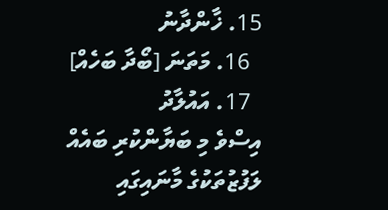15. ޚާންދާނު
  16. މަތަނަ [ބޯދާ ބަހެއް]
  17. އައުލާދު
އިސްވެ މި ބަޔާންކުރި ބައެއް ލަފުޒުތަކުގެ މާނައިގައި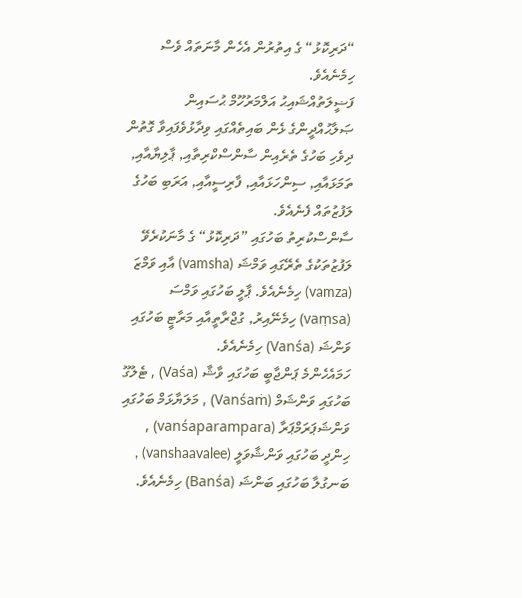“ދަރިކޮޅު“ ގެ އިތުރުން އެހެން މާނަތައް ވެސް ހިމެނެއެވެ.
ފަޟީލަތުއްޝައިޙު އަލްމަރުހޫމް ޙުސައިން ޞަލާޙުއްދީންގެ ޅެން ބައިތެއްގައި ވިދާޅުވެފައިވާ ގޮތުން ދިވެހި ބަހުގެ ތެރެއިން ސާންސްކްރިތާއި, ޕާލިޔާއާއި, ތަމަޅައާއި, ސިންހަޅައާއި, ފާރިސީއާއި, އަރަބި ބަހުގެ ލަފުޒުތައް ފެނެއެވެ.
ސާންސްކުރިތު ބަހުގައި ”ދަރިކޮޅު“ ގެ މާނަކުރެވޭ ލަފުޒުތަކުގެ ތެރޭގައި ވަމްޝަ (vamsha) އާއި ވަމްޒަ (vamza) ހިމެނެއެވެ. ޕާލީ ބަހުގައި ވަމްސަ (vaṃsa) ހިމެނޭއިރު, ގުޖްރާތީއާއި މަރާޓީ ބަހުގައި ވަންޝަ (Vanśa) ހިމެނެއެވެ.
ހަމައެހެންމެ ޕަންޖާބީ ބަހުގައި ވާޝާ (Vaśa) , ޓެލުގޫ ބަހުގައި ވަންޝަމް (Vanśaṁ) , މަލަޔާޅަމް ބަހުގައި ވަންޝަޕަރަމްޕަރާ (vanśaparampara) , ހިންދީ ބަހުގައި ވަންޝާވަލީ (vanshaavalee) , ބަނގުލާ ބަހުގައި ބަންޝަ (Banśa) ހިމެނެއެވެ.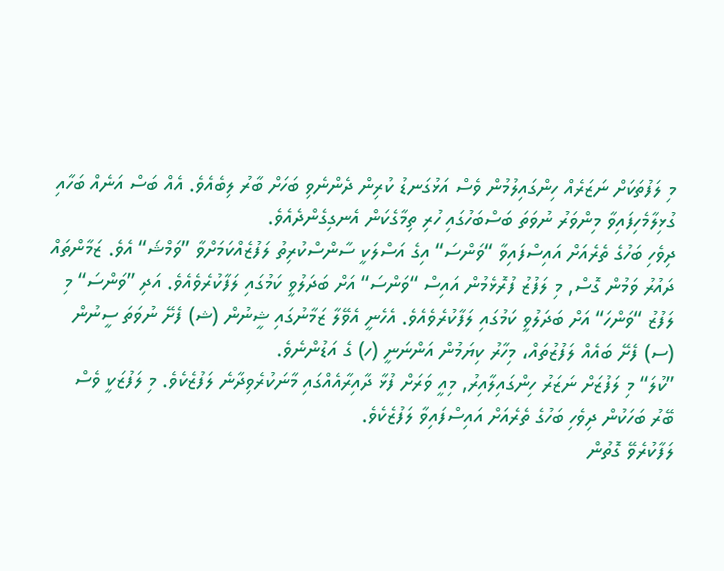މި ލަފުތަކަށް ނަޒަރެއް ހިންގައިލުމުން ވެސް އަޅުގަނޑު ކުރިން ދެންނެވި ބަހަށް ބާރު ލިބެއެވެ. އެއް ބަސް އަނެއް ބަހާއި ގުޅިލާމެހިފައިވާ މިންވަރު ނުވަތަ ބަސްބަހުގައި ހުރި ތިމާގެކަން އެނގިގެންދެއެވެ.
ދިވެހި ބަހުގެ ތެރެއަށް އައިސްފައިވާ “ވަންސަ“ އިގެ އަސްލަކީ ސާންސްކުރިތު ލަފުޒެއްކަމަށްވާ ”ވަމްޝަ“ އެވެ. ޒަމާންތައް ދައުރު ވަމުން ގޮސް, މި ލަފުޒު ފުރޮޅެމުން އައިސް “ވަންސަ“ އަށް ބަދަލުވީ ކަމުގައި ލަފާކުރެވެއެވެ. އަދި ”ވަންސަ“ މި ލަފުޒު “ވަންހަ“ އަށް ބަދަލުވީ ކަމުގައި ލަފާކުރެވެއެވެ. އެހެނީ އެވޭލާ ޒަމާނުގައި ޝީނުން (ޝ) ފެށޭ ނުވަތަ ސީނުން (ސ) ފެށޭ ބައެއް ލަފުޒުތައް، މިހާރު ކިޔަމުން އަންނަނީ (ހ) ގެ އަޑުންނެވެ.
”ކުލަ“ މި ލަފުޒަށް ނަޒަރު ހިންގައިލާއިރު, މިއީ ވަރަށް ފުޅާ ދާއިރާއެއްގައި މާނަކުރެވިދާނެ ލަފުޒެކެވެ. މި ލަފުޒަކީ ވެސް ބޭރު ބަހަކުން ދިވެހި ބަހުގެ ތެރެއަށް އައިސްފައިވާ ލަފުޒެކެވެ.
ލަފާކުރެވޭ ގޮތުން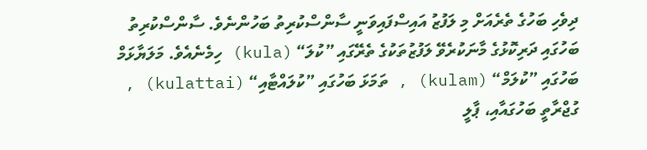ދިވެހި ބަހުގެ ތެރެއަށް މި ލަފުޒު އައިސްފައިވަނީ ސާންސްކުރިތު ބަހުންނެވެ. ސާންސްކުރިތު ބަހުގައި ދަރިކޮޅުގެ މާނަކުރެވޭ ލަފުޒުތަކުގެ ތެރޭގައި ”ކުލަ“ (kula) ހިމެނެއެވެ. މަލަޔާޅަމް ބަހުގައި ”ކުލަމް“ (kulam) , ތަމަޅަ ބަހުގައި ”ކުލައްޓާއި“ (kulattai) , ގުޖްރާތީ ބަހުގައާއި، ޕާލީ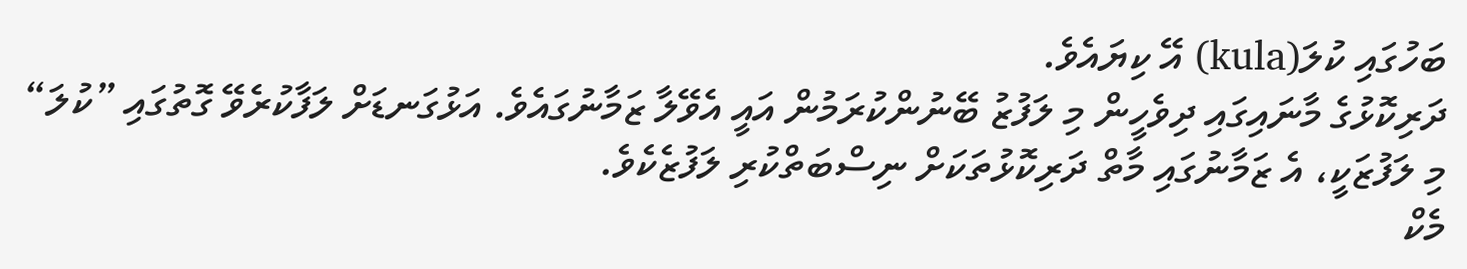ބަހުގައި ކުލަ(kula) އޭ ކިޔައެވެ.
ދަރިކޮޅުގެ މާނައިގައި ދިވެހީން މި ލަފުޒު ބޭނުންކުރަމުން އައީ އެވޭލާ ޒަމާނުގައެވެ. އަޅުގަނޑަށް ލަފާކުރެވޭ ގޮތުގައި ”ކުލަ“ މި ލަފުޒަކީ، އެ ޒަމާނުގައި މާތް ދަރިކޮޅުތަކަށް ނިސްބަތްކުރި ލަފުޒެކެވެ.
މެކް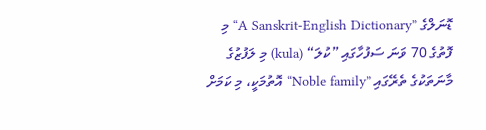ޑޮނަލްގެ ”A Sanskrit-English Dictionary“ މި ފޮތުގެ 70 ވަނަ ސަފުހާގައި ”ކުލަ“ (kula) މި ލަފުޒުގެ މާނަތަކުގެ ތެރޭގައި ”Noble family“ އޮތުމަކީ، މި ކަމަށް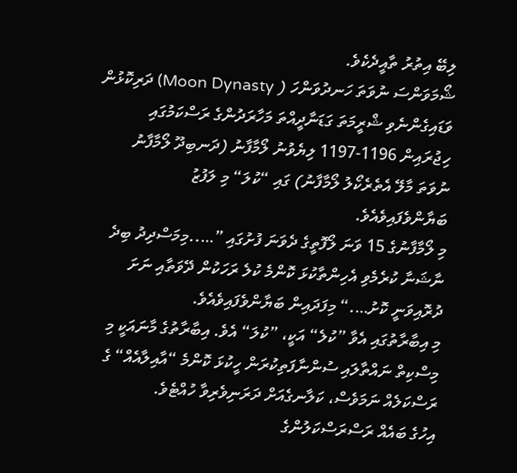ލިބޭ އިތުރު ތާއީދެކެވެ.
ޝޯމަވަންސަ ނުވަތަ ހަނދުވަންހަ ( Moon Dynasty) ދަރިކޮޅުން ވަޑައިގެންނެވި ޝްރީމަތަ ގަޑަނާދީއްތަ މަހާރަދުންގެ ރަސްކަމުގައި ހިޖުރައިން 1196-1197 ލިޔެވުނު ލޯމާފާނު (ދަނބިދޫ ލޯމާފާނު ނުވަތަ މާލޭ އެތެރެކޯލު ލޯމާފާނު) ގައި “ކުލަ“ މި ލަފުޒު ބަޔާންވެފައިވެއެވެ.
މި ލޯމާފާނުގެ 15 ވަނަ ލޯފޮތީގެ ދެވަނަ ފުށުގައި ”…..މިމަސްދިދު ބިދެ ނާޝަނާ ކުރެމެވި އެހިންތާކުޅަ ކޮންމެ ކުލެ ރަހަކުން ދޭވަތާއި ނަށަ ދުރޮއިވަނީ ކޮށު….“ މިފަދައިން ބަޔާންވެފައިވެއެވެ.
މި އިބާރާތުގައި އެވާ ”ކުލެ“ އަކީ، ”ކުލަ“ އެވެ. އިބާރާތުގެ މާނައަކީ މި މިސްކިތް ނައްތާލައި ސުންނާފަތިކުރަން ހީކުޅަ ކޮންމެ “އާއިލާއެއް“ ގެ ރަސްކަލެއް ނަމަވެސް، ކަލާނގެއަށް ދަރަނިވެރިވާ ހުއްޓެވެ.
އިހުގެ ބައެއް ރަސްރަސްކަލުންގެ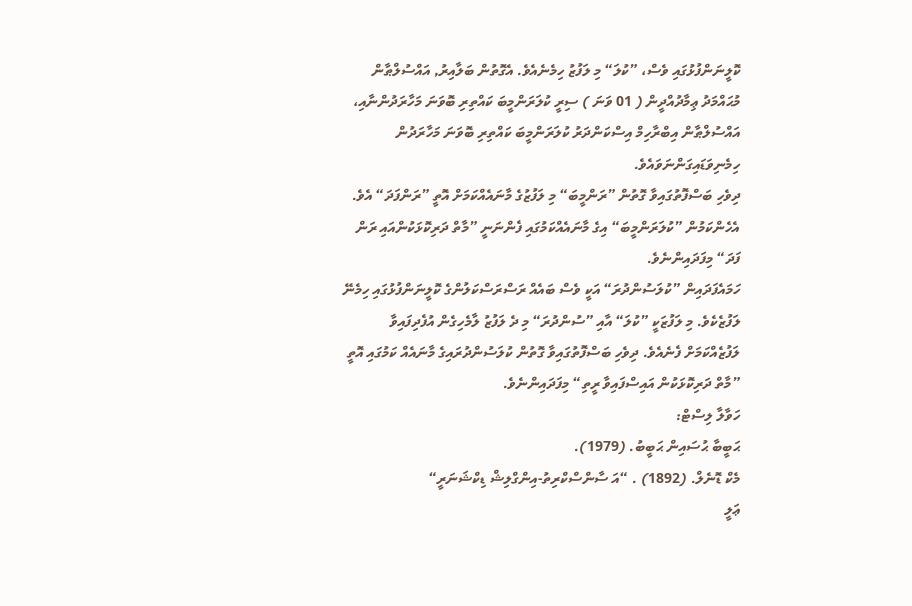ކޮލީނަންފުޅުގައި ވެސް، ”ކުލަ“ މި ލަފުޒު ހިމެނެއެވެ. އެގޮތުން ބަލާއިރު, އައްސުލްޠާން މުޙައްމަދު ޢިމާދުއްދީން ( 01 ވަނަ ) ސިރީ ކުލަރަންމީބަ ކައްތިރި ބޮވަނަ މަހާރަދުންނާއި، އައްސުލްޠާން އިބްރާހިމް އިސްކަންދަރު ކުލަރަންމީބަ ކައްތިރި ބޮވަނަ މަހާރަދުން ހިމެނިވަޑައިގަންނަވައެވެ.
ދިވެހި ބަސްފޮތުގައިވާ ގޮތުން ”ރަންމީބަ“ މި ލަފުޒުގެ މާނައެއްކަމަށް އޮތީ ”ރަންފަދަ“ އެވެ. އެހެންކަމުން ”ކުލަރަންމީބަ“ އިގެ މާނައެއްކަމުގައި ފެންނަނީ ”މާތް ދަރިކޮޅަކުންއައި ރަން ފަދަ“ މިފަދައިންނެވެ.
ހަމައެފަދައިން ”ކުލަސުންދުރަ“ އަކީ ވެސް ބައެއް ރަސްރަސްކަލުންގެ ކޮލީނަންފުޅުގައި ހިމެނޭ ލަފުޒެކެވެ. މި ލަފުޒަކީ ”ކުލަ“ އާއި ”ސުންދުރަ“ މި ދެ ލަފުޒު ލާމެހިގެން އުފެދިފައިވާ ލަފުޒެއްކަމަށް ފެނެއެވެ. ދިވެހި ބަސްފޮތުގައިވާ ގޮތުން ކުލަސުންދުރައިގެ މާނައެއް ކަމުގައި އޮތީ ”މާތް ދަރިކޮޅަކުން އައިސްފައިވާ ރީތި“ މިފަދައިންނެވެ.
ހަވާލާ ލިސްޓް:
ޙަބީބާ ޙުސައިން ޙަބީބު. (1979).
މެކް ޑޮނެލް. (1892) . “އަ ސާންސްކްރިތު-އިންގްލިޝް ޑިކްޝަނަރީ“
ޢަލީ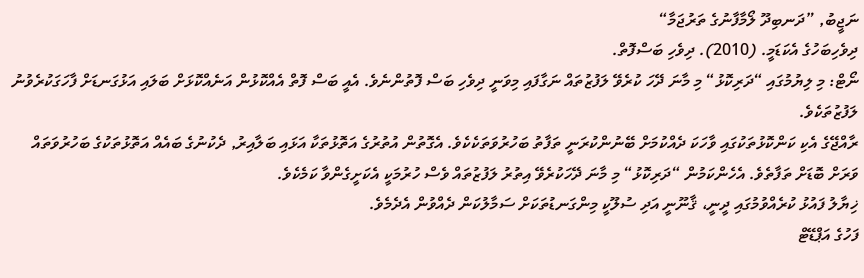ނަޖީބު, ”ދަނބިދޫ ލޯމާފާނުގެ ތަރުޖަމާ“
ދިވެހިބަހުގެ އެކަޑަމީ. (2010). ދިވެހި ބަސްފޮތް.
ނޯޓް: މި ލިޔުމުގައި “ދަރިކޮޅު“ މި މާނަ ދޭހަ ކުރެވޭ ލަފުޒުތައް ނަގާފައި މިވަނީ ދިވެހި ބަސް ފޮތުންނެވެ. އެއީ ބަސް ފޮތް އެއްކޮޅުން އަނެއްކޮޅަށް ބަލައި އަޅުގަނޑަށް ފާހަގަކުރެވުނު ލަފުޒުތަކެވެ.
ރާއްޖޭގެ އެކި ކަންކޮޅުތަކުގައި ވާހަކަ ދެއްކުމަށް ބޭނުންކުރަނީ ތަފާތު ބަހުރުވަތަކެކެވެ. އެގޮތުން އުތުރުގެ އަތޮޅުތަކާ އަޅައި ބަލާއިރު, ދެކުނުގެ ބައެއް އަތޮޅުތަކުގެ ބަހުރުވަތައް ވަރަށް ބޮޑަށް ތަފާތެވެ. އެހެންކަމުން “ދަރިކޮޅު“ މި މާނަ ދޭހަކުރެވޭ އިތުރު ލަފުޒުތައް ވެސް ހުރުމަކީ އެކަށީގެންވާ ކަމެކެވެ.
ޚިޔާލު ފައުޅު ކުރެއްވުމުގައި ދީނީ، ޤާނޫނީ އަދި ސުލޫކީ މިންގަނޑުތަކަށް ސަމާލުކަން ދެއްވުން އެދެމެވެ.
ފަހުގެ އަޕްޑޭޓް